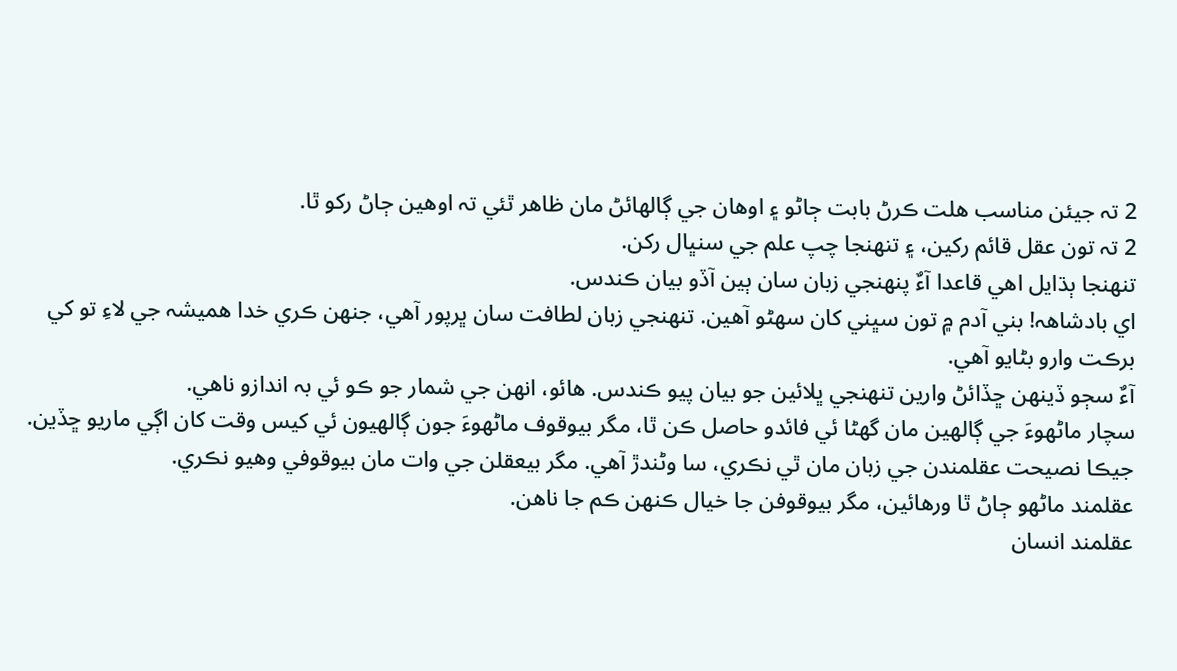2 تہ جيئن مناسب هلت ڪرڻ بابت ڄاڻو ۽ اوهان جي ڳالهائڻ مان ظاهر ٿئي تہ اوهين ڄاڻ رکو ٿا.
2 تہ تون عقل قائم رکين، ۽ تنهنجا چپ علم جي سنڀال رکن.
تنهنجا ٻڌايل اهي قاعدا آءٌ پنهنجي زبان سان ٻين آڏو بيان ڪندس.
اي بادشاهہ! بني آدم ۾ تون سڀني کان سهڻو آهين. تنهنجي زبان لطافت سان ڀرپور آهي، جنهن ڪري خدا هميشہ جي لاءِ تو کي برڪت وارو بڻايو آهي.
آءٌ سڄو ڏينهن ڇڏائڻ وارين تنهنجي ڀلائين جو بيان پيو ڪندس. هائو، انهن جي شمار جو ڪو ئي بہ اندازو ناهي.
سچار ماڻهوءَ جي ڳالهين مان گھڻا ئي فائدو حاصل ڪن ٿا، مگر بيوقوف ماڻهوءَ جون ڳالهيون ئي کيس وقت کان اڳي ماريو ڇڏين.
جيڪا نصيحت عقلمندن جي زبان مان ٿي نڪري، سا وڻندڙ آهي. مگر بيعقلن جي وات مان بيوقوفي وهيو نڪري.
عقلمند ماڻهو ڄاڻ ٿا ورهائين، مگر بيوقوفن جا خيال ڪنهن ڪم جا ناهن.
عقلمند انسان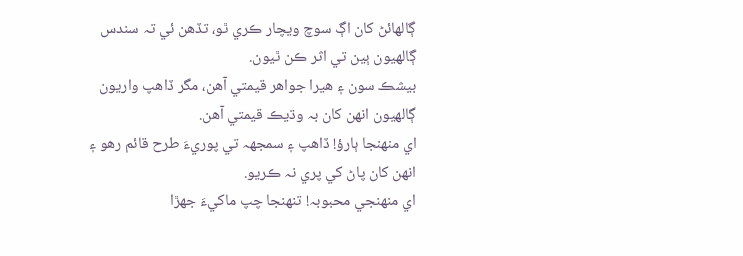ڳالهائڻ کان اڳ سوچ ويچار ڪري ٿو، تڏهن ئي تہ سندس ڳالهيون ٻين تي اثر ڪن ٿيون.
بيشڪ سون ۽ هيرا جواهر قيمتي آهن، مگر ڏاهپ واريون ڳالهيون انهن کان بہ وڌيڪ قيمتي آهن.
اي منهنجا ٻارؤ! ڏاهپ ۽ سمجھہ تي پوريءَ طرح قائم رهو ۽ انهن کان پاڻ کي پري نہ ڪريو.
اي منهنجي محبوبہ! تنهنجا چپ ماکيءَ جهڙا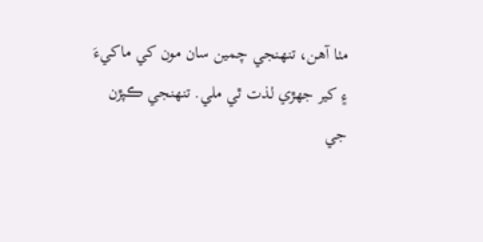مٺا آهن، تنهنجي چمين سان مون کي ماکيءَ ۽ کير جهڙي لذت ٿي ملي. تنهنجي ڪپڙن جي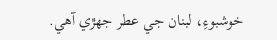خوشبوءِ، لبنان جي عطر جهڙي آهي.